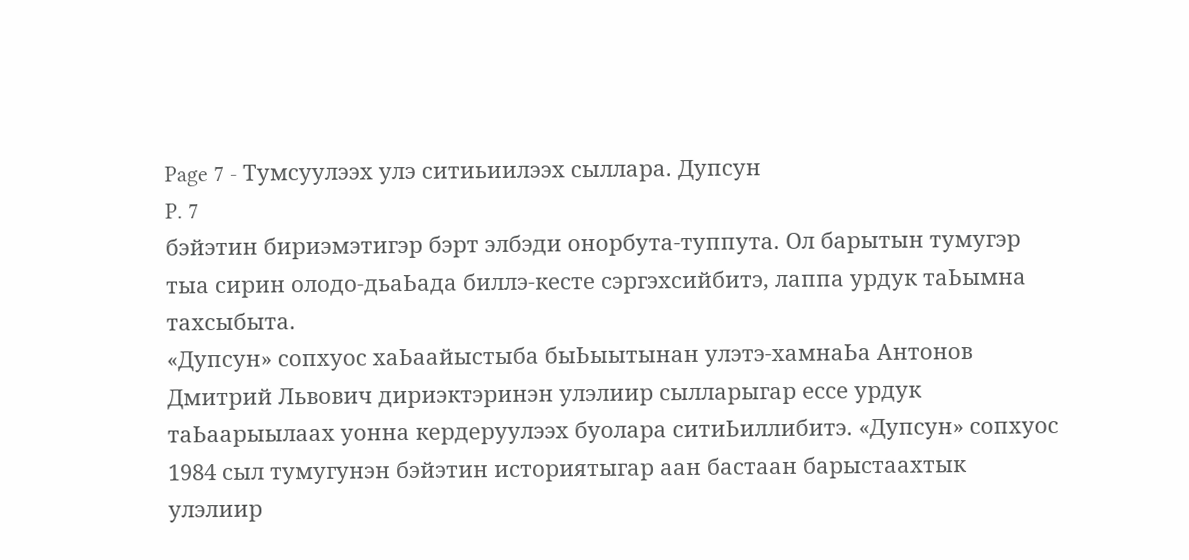Page 7 - Тумсуулээх улэ ситиьиилээх сыллара. Дупсун
P. 7
бэйэтин бириэмэтигэр бэрт элбэди онорбута-туппута. Ол барытын тумугэр
тыа сирин олодо-дьаЬада биллэ-кесте сэргэхсийбитэ, лаппа урдук таЬымна
тахсыбыта.
«Дупсун» сопхуос хаЬаайыстыба быЬыытынан улэтэ-хамнаЬа Антонов
Дмитрий Львович дириэктэринэн улэлиир сылларыгар ессе урдук
таЬаарыылаах уонна кердеруулээх буолара ситиЬиллибитэ. «Дупсун» сопхуос
1984 сыл тумугунэн бэйэтин историятыгар аан бастаан барыстаахтык
улэлиир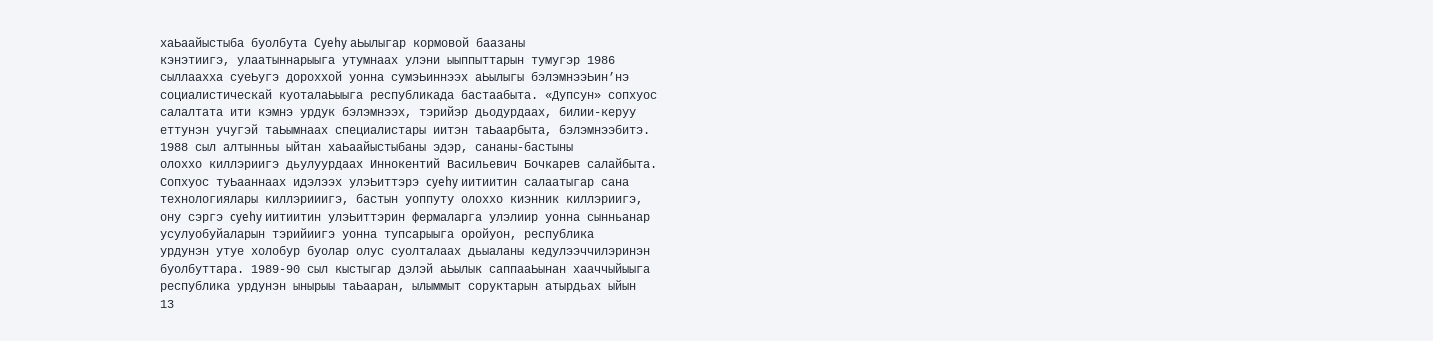хаЬаайыстыба буолбута Cyehy аЬылыгар кормовой баазаны
кэнэтиигэ, улаатыннарыыга утумнаах улэни ыыппыттарын тумугэр 1986
сыллаахха суеЬугэ дороххой уонна сумэЬиннээх аЬылыгы бэлэмнээЬин’нэ
социалистическай куоталаЬыыга республикада бастаабыта. «Дупсун» сопхуос
салалтата ити кэмнэ урдук бэлэмнээх, тэрийэр дьодурдаах, билии-керуу
еттунэн учугэй таЬымнаах специалистары иитэн таЬаарбыта, бэлэмнээбитэ.
1988 сыл алтынньы ыйтан хаЬаайыстыбаны эдэр, сананы-бастыны
олоххо киллэриигэ дьулуурдаах Иннокентий Васильевич Бочкарев салайбыта.
Сопхуос туЬааннаах идэлээх улэЬиттэрэ cyehy иитиитин салаатыгар сана
технологиялары киллэрииигэ, бастын уоппуту олоххо киэнник киллэриигэ,
ону сэргэ cyehy иитиитин улэЬиттэрин фермаларга улэлиир уонна сынньанар
усулуобуйаларын тэрийиигэ уонна тупсарыыга оройуон, республика
урдунэн утуе холобур буолар олус суолталаах дьыаланы кедулээччилэринэн
буолбуттара. 1989-90 сыл кыстыгар дэлэй аЬылык саппааЬынан хааччыйыыга
республика урдунэн ынырыы таЬааран, ылыммыт соруктарын атырдьах ыйын
13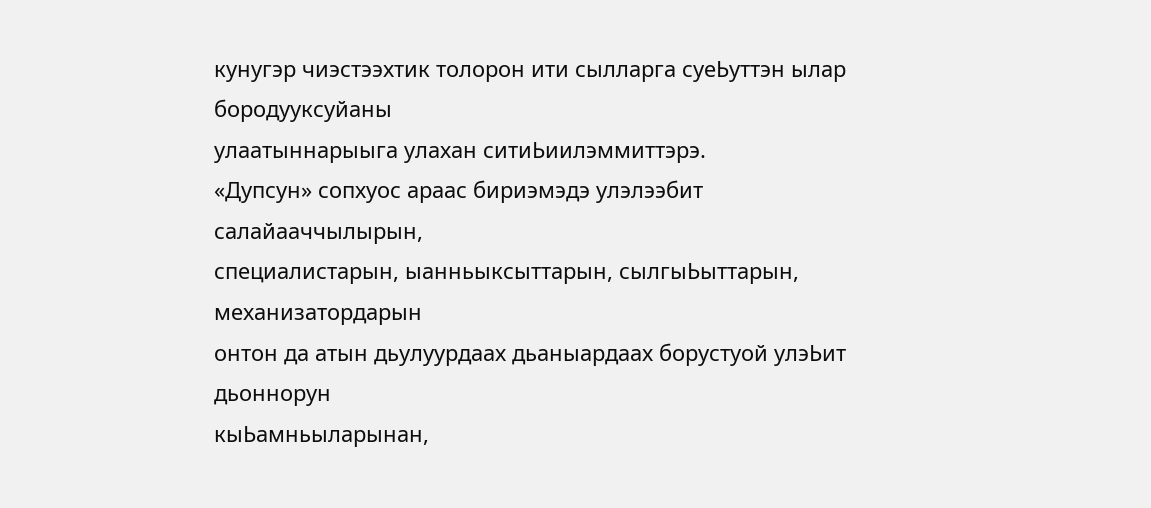кунугэр чиэстээхтик толорон ити сылларга суеЬуттэн ылар бородууксуйаны
улаатыннарыыга улахан ситиЬиилэммиттэрэ.
«Дупсун» сопхуос араас бириэмэдэ улэлээбит салайааччылырын,
специалистарын, ыанньыксыттарын, сылгыЬыттарын, механизатордарын
онтон да атын дьулуурдаах дьаныардаах борустуой улэЬит дьоннорун
кыЬамньыларынан,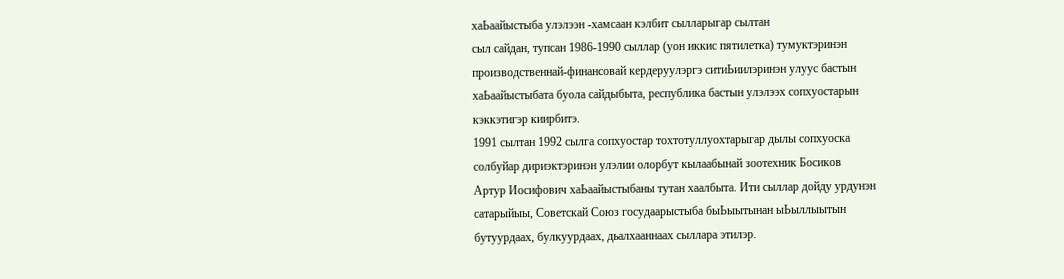хаЬаайыстыба улэлээн -хамсаан кэлбит сылларыгар сылтан
сыл сайдан, тупсан 1986-1990 сыллар (уон иккис пятилетка) тумуктэринэн
производственнай-финансовай кердеруулэргэ ситиЬиилэринэн улуус бастын
хаЬаайыстыбата буола сайдыбыта, республика бастын улэлээх сопхуостарын
кэккэтигэр киирбитэ.
1991 сылтан 1992 сылга сопхуостар тохтотуллуохтарыгар дылы сопхуоска
солбуйар дириэктэринэн улэлии олорбут кылаабынай зоотехник Босиков
Артур Иосифович хаЬаайыстыбаны тутан хаалбыта. Ити сыллар дойду урдунэн
сатарыйыы, Советскай Союз госудаарыстыба быЬыытынан ыЬыллыытын
бутуурдаах, булкуурдаах, дьалхааннаах сыллара этилэр.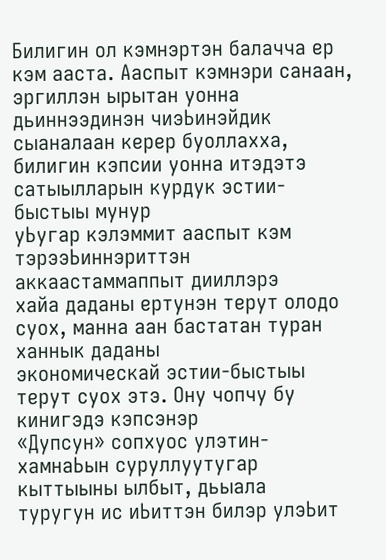Билигин ол кэмнэртэн балачча ер кэм ааста. Ааспыт кэмнэри санаан,
эргиллэн ырытан уонна дьиннээдинэн чиэЬинэйдик сыаналаан керер буоллахха,
билигин кэпсии уонна итэдэтэ сатыылларын курдук эстии-быстыы мунур
уЬугар кэлэммит ааспыт кэм тэрээЬиннэриттэн аккаастаммаппыт дииллэрэ
хайа даданы ертунэн терут олодо суох, манна аан бастатан туран ханнык даданы
экономическай эстии-быстыы терут суох этэ. Ону чопчу бу кинигэдэ кэпсэнэр
«Дупсун» сопхуос улэтин-хамнаЬын суруллуутугар кыттыыны ылбыт, дьыала
туругун ис иЬиттэн билэр улэЬит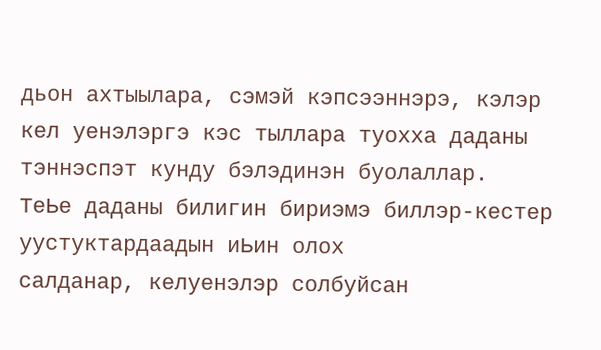дьон ахтыылара, сэмэй кэпсээннэрэ, кэлэр
кел уенэлэргэ кэс тыллара туохха даданы тэннэспэт кунду бэлэдинэн буолаллар.
ТеЬе даданы билигин бириэмэ биллэр-кестер уустуктардаадын иЬин олох
салданар, келуенэлэр солбуйсан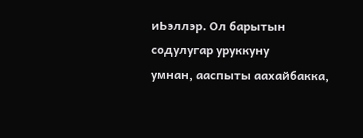иЬэллэр. Ол барытын содулугар уруккуну
умнан, ааспыты аахайбакка,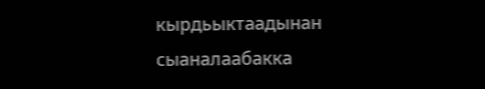кырдьыктаадынан сыаналаабакка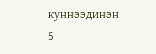куннээдинэн
5